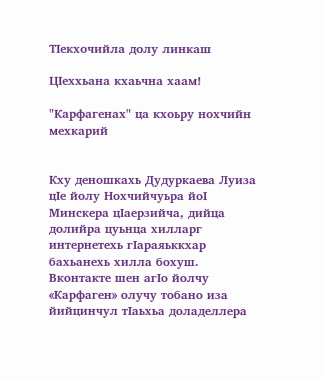ТIекхочийла долу линкаш

ЦIеххьана кхаьчна хаам!

"Карфагенах" ца кхоьру нохчийн мехкарий


Кху деношкахь Дудуркаева Луиза цIе йолу Нохчийчуьра йоI Минскера цIаерзийча, дийца долийра цуьнца хилларг интернетехь гIараяьккхар бахьанехь хилла бохуш. Вконтакте шен агIо йолчу «Карфаген» олучу тобано иза йийцинчул тIаьхьа доладеллера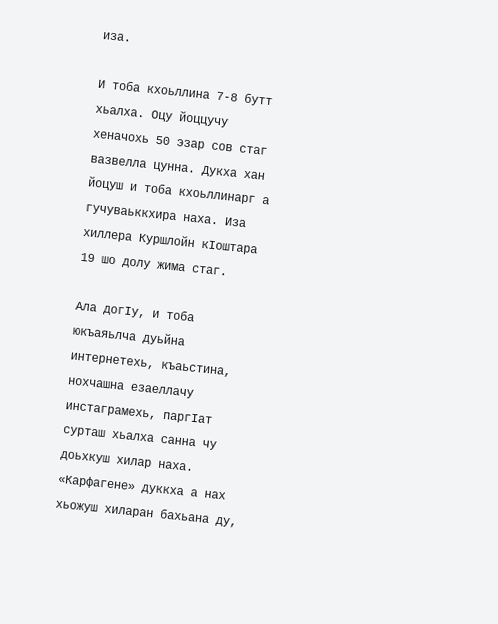иза.

И тоба кхоьллина 7-8 бутт хьалха. Оцу йоццучу хеначохь 50 эзар сов стаг вазвелла цунна. Дукха хан йоцуш и тоба кхоьллинарг а гучуваьккхира наха. Иза хиллера Куршлойн кIоштара 19 шо долу жима стаг.

Ала догIу, и тоба юкъаяьлча дуьйна интернетехь, къаьстина, нохчашна езаеллачу инстаграмехь, паргIат сурташ хьалха санна чу доьхкуш хилар наха. «Карфагене» дуккха а нах хьожуш хиларан бахьана ду,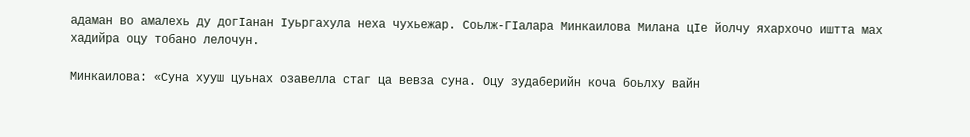адаман во амалехь ду догIанан Iуьргахула неха чухьежар. Соьлж-ГIалара Минкаилова Милана цIе йолчу яхархочо иштта мах хадийра оцу тобано лелочун.

Минкаилова: «Суна хууш цуьнах озавелла стаг ца вевза суна. Оцу зудаберийн коча боьлху вайн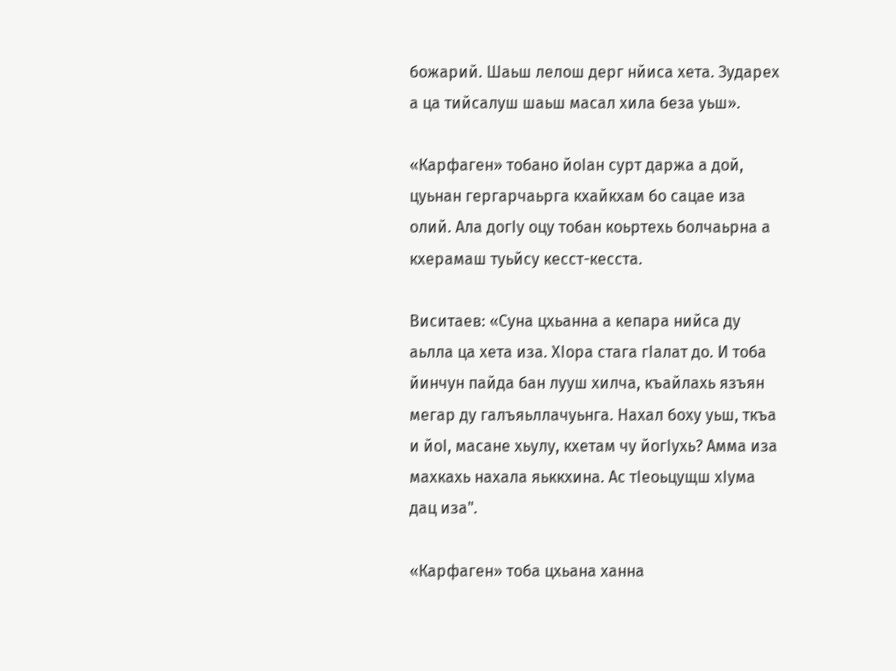божарий. Шаьш лелош дерг нйиса хета. Зударех а ца тийсалуш шаьш масал хила беза уьш».

«Карфаген» тобано йоIан сурт даржа а дой, цуьнан гергарчаьрга кхайкхам бо сацае иза олий. Ала догIу оцу тобан коьртехь болчаьрна а кхерамаш туьйсу кесст-кесста.

Виситаев: «Суна цхьанна а кепара нийса ду аьлла ца хета иза. ХIора стага гIалат до. И тоба йинчун пайда бан лууш хилча, къайлахь язъян мегар ду галъяьллачуьнга. Нахал боху уьш, ткъа и йоI, масане хьулу, кхетам чу йогIухь? Амма иза махкахь нахала яьккхина. Ас тIеоьцущш хIума дац иза".

«Карфаген» тоба цхьана ханна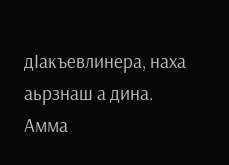дIакъевлинера, наха аьрзнаш а дина. Амма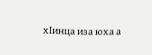хIинца иза юха а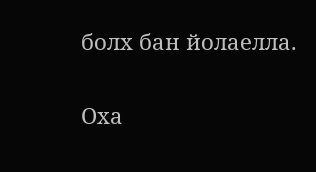болх бан йолаелла.

Оха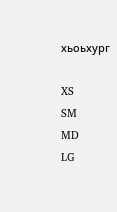хьоьхург

XS
SM
MD
LG